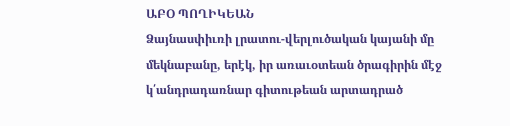ԱԲՕ ՊՈՂԻԿԵԱՆ
Ձայնասփիւռի լրատու-վերլուծական կայանի մը մեկնաբանը, երէկ, իր առաւօտեան ծրագիրին մէջ կ՛անդրադառնար գիտութեան արտադրած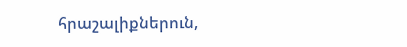հրաշալիքներուն,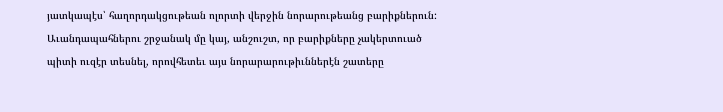յատկապէս՝ հաղորդակցութեան ոլորտի վերջին նորարութեանց բարիքներուն:
Աւանդապահներու շրջանակ մը կայ, անշուշտ, որ բարիքները չակերտուած պիտի ուզէր տեսնել, որովհետեւ այս նորարարութիւններէն շատերը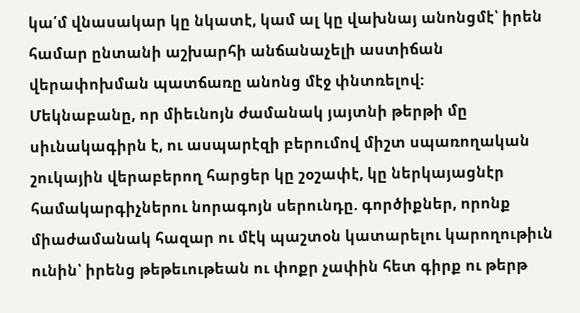կա՛մ վնասակար կը նկատէ, կամ ալ կը վախնայ անոնցմէ՝ իրեն համար ընտանի աշխարհի անճանաչելի աստիճան վերափոխման պատճառը անոնց մէջ փնտռելով:
Մեկնաբանը, որ միեւնոյն ժամանակ յայտնի թերթի մը սիւնակագիրն է, ու ասպարէզի բերումով միշտ սպառողական շուկային վերաբերող հարցեր կը շօշափէ, կը ներկայացնէր համակարգիչներու նորագոյն սերունդը. գործիքներ, որոնք միաժամանակ հազար ու մէկ պաշտօն կատարելու կարողութիւն ունին՝ իրենց թեթեւութեան ու փոքր չափին հետ գիրք ու թերթ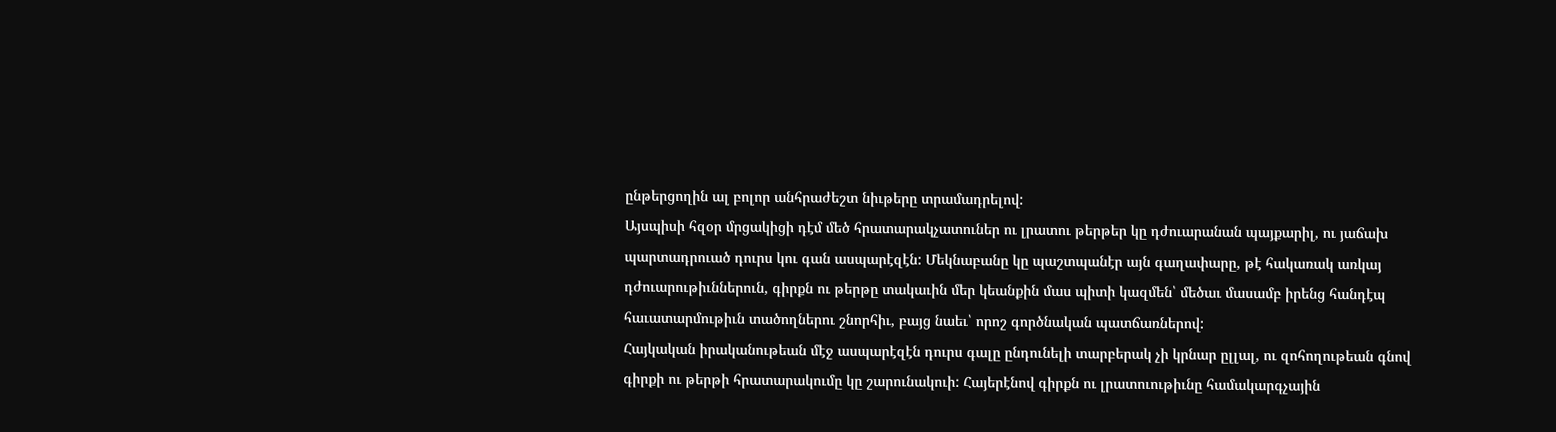ընթերցողին ալ բոլոր անհրաժեշտ նիւթերը տրամադրելով:
Այսպիսի հզօր մրցակիցի դէմ մեծ հրատարակչատուներ ու լրատու թերթեր կը դժուարանան պայքարիլ, ու յաճախ պարտադրուած դուրս կու գան ասպարէզէն: Մեկնաբանը կը պաշտպանէր այն գաղափարը, թէ հակառակ առկայ դժուարութիւններուն, գիրքն ու թերթը տակաւին մեր կեանքին մաս պիտի կազմեն՝ մեծաւ մասամբ իրենց հանդէպ հաւատարմութիւն տածողներու շնորհիւ, բայց նաեւ՝ որոշ գործնական պատճառներով:
Հայկական իրականութեան մէջ ասպարէզէն դուրս գալը ընդունելի տարբերակ չի կրնար ըլլալ, ու զոհողութեան գնով գիրքի ու թերթի հրատարակումը կը շարունակուի: Հայերէնով գիրքն ու լրատուութիւնը համակարգչային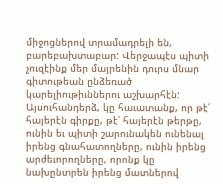միջոցներով տրամադրելի են, բարեբախտաբար: Վերջապէս պիտի չուզէինք մեր մայրենին դուրս մնար գիտութեան ընձեռած կարելիութիւններու աշխարհէն: Այսուհանդերձ, կը հաւատանք, որ թէ՛ հայերէն գիրքը, թէ՛ հայերէն թերթը, ունին եւ պիտի շարունակեն ունենալ իրենց գնահատողները, ունին իրենց արժեւորողները, որոնք կը նախընտրեն իրենց մատներով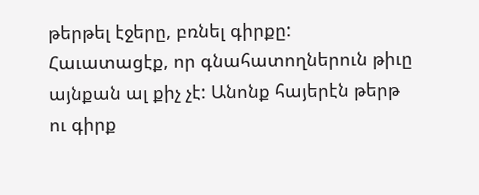թերթել էջերը, բռնել գիրքը:
Հաւատացէք, որ գնահատողներուն թիւը այնքան ալ քիչ չէ: Անոնք հայերէն թերթ ու գիրք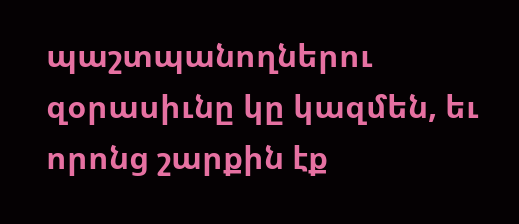պաշտպանողներու զօրասիւնը կը կազմեն, եւ որոնց շարքին էք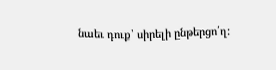նաեւ դուք՝ սիրելի ընթերցո՛ղ: